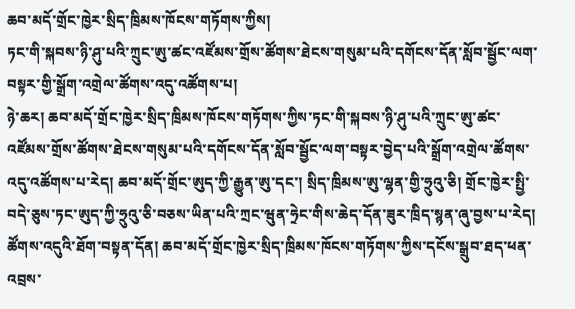ཆབ་མདོ་གྲོང་ཁྱེར་སྲིད་ཁྲིམས་ཁོངས་གཏོགས་ཀྱིས།
ཏང་གི་སྐབས་ཉི་ཤུ་པའི་ཀྲུང་ཨུ་ཚང་འཛོམས་གྲོས་ཚོགས་ཐེངས་གསུམ་པའི་དགོངས་དོན་སློབ་སྦྱོང་ལག་བསྟར་གྱི་སྒྲོག་འགྲེལ་ཚོགས་འདུ་འཚོགས་པ།
ཉེ་ཆར། ཆབ་མདོ་གྲོང་ཁྱེར་སྲིད་ཁྲིམས་ཁོངས་གཏོགས་ཀྱིས་ཏང་གི་སྐབས་ཉི་ཤུ་པའི་ཀྲུང་ཨུ་ཚང་འཛོམས་གྲོས་ཚོགས་ཐེངས་གསུམ་པའི་དགོངས་དོན་སློབ་སྦྱོང་ལག་བསྟར་བྱེད་པའི་སྒྲོག་འགྲེལ་ཚོགས་འདུ་འཚོགས་པ་རེད། ཆབ་མདོ་གྲོང་ཨུད་ཀྱི་རྒྱུན་ཨུ་དང་། སྲིད་ཁྲིམས་ཨུ་ལྷན་གྱི་ཧྲུའུ་ཅི། གྲོང་ཁྱེར་སྤྱི་བདེ་ཅུས་ཏང་ཨུད་ཀྱི་ཧྲུའུ་ཅི་བཅས་ཡིན་པའི་ཀྲང་ཝུན་ཧྲེང་གིས་ཆེད་དོན་ཟུར་ཁྲིད་སྙན་ཞུ་བྱས་པ་རེད།
ཚོགས་འདུའི་ཐོག་བསྟན་དོན། ཆབ་མདོ་གྲོང་ཁྱེར་སྲིད་ཁྲིམས་ཁོངས་གཏོགས་ཀྱིས་དངོས་སྒྲུབ་ཐད་ཕན་འབྲས་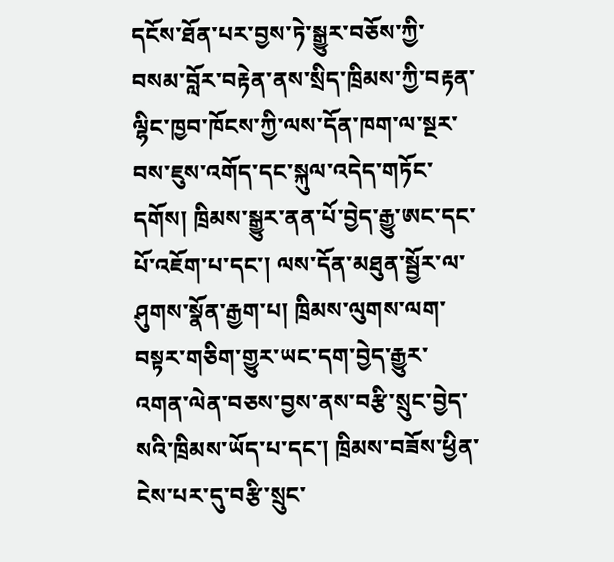དངོས་ཐོན་པར་བྱས་ཏེ་སྒྱུར་བཅོས་ཀྱི་བསམ་བློར་བརྟེན་ནས་སྲིད་ཁྲིམས་ཀྱི་བརྟན་ལྷིང་ཁྱབ་ཁོངས་ཀྱི་ལས་དོན་ཁག་ལ་སྔར་བས་ཇུས་འགོད་དང་སྐུལ་འདེད་གཏོང་དགོས། ཁྲིམས་སྒྱུར་ནན་པོ་བྱེད་རྒྱུ་ཨང་དང་པོ་འཇོག་པ་དང་། ལས་དོན་མཐུན་སྦྱོར་ལ་ཤུགས་སྣོན་རྒྱག་པ། ཁྲིམས་ལུགས་ལག་བསྟར་གཅིག་གྱུར་ཡང་དག་བྱེད་རྒྱུར་འགན་ལེན་བཅས་བྱས་ནས་བརྩི་སྲུང་བྱེད་སའི་ཁྲིམས་ཡོད་པ་དང་། ཁྲིམས་བཟོས་ཕྱིན་ངེས་པར་དུ་བརྩི་སྲུང་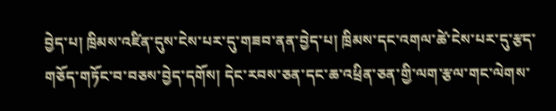བྱེད་པ། ཁྲིམས་འཛིན་དུས་ངེས་པར་དུ་གཟབ་ནན་བྱེད་པ། ཁྲིམས་དང་འགལ་ཚེ་ངེས་པར་དུ་རྩད་གཅོད་གཏོང་བ་བཅས་བྱེད་དགོས། དེང་རབས་ཅན་དང་ཆ་འཕྲིན་ཅན་གྱི་ལག་རྩལ་གང་ལེགས་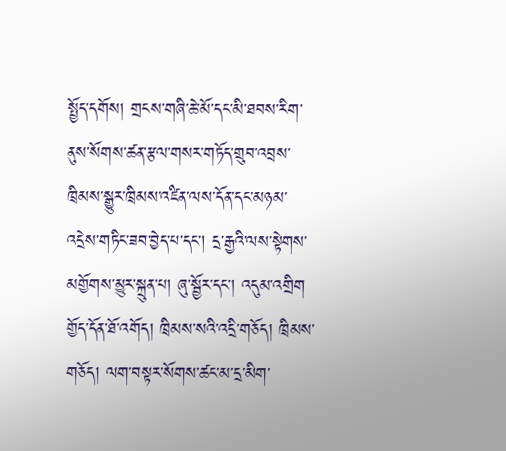སྤྱོད་དགོས། གྲངས་གཞི་ཆེ་མོ་དང་མི་ཐབས་རིག་ནུས་སོགས་ཚན་རྩལ་གསར་གཏོད་གྲུབ་འབྲས་ཁྲིམས་སྒྱུར་ཁྲིམས་འཛིན་ལས་དོན་དང་མཉམ་འདྲེས་གཏིང་ཟབ་བྱེད་པ་དང་། དྲ་རྒྱའི་ལས་སྟེགས་མགྱོགས་མྱུར་སྐྲུན་པ། ཞུ་སྦྱོར་དང་། འདུམ་འགྲིག གྱོད་དོན་ཐོ་འགོད། ཁྲིམས་སའི་འདྲི་གཅོད། ཁྲིམས་གཅོད། ལག་བསྟར་སོགས་ཚང་མ་དྲ་མིག་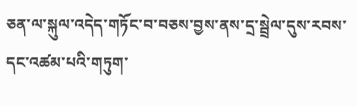ཅན་ལ་སྐུལ་འདེད་གཏོང་བ་བཅས་བྱས་ནས་དྲ་སྦྲེལ་དུས་རབས་དང་འཚམ་པའི་གཏུག་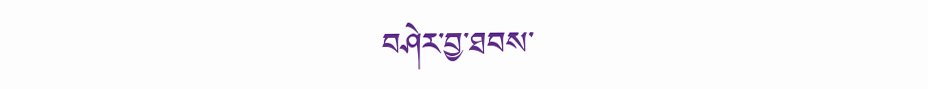བཤེར་བྱ་ཐབས་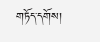གཏོད་དགོས།